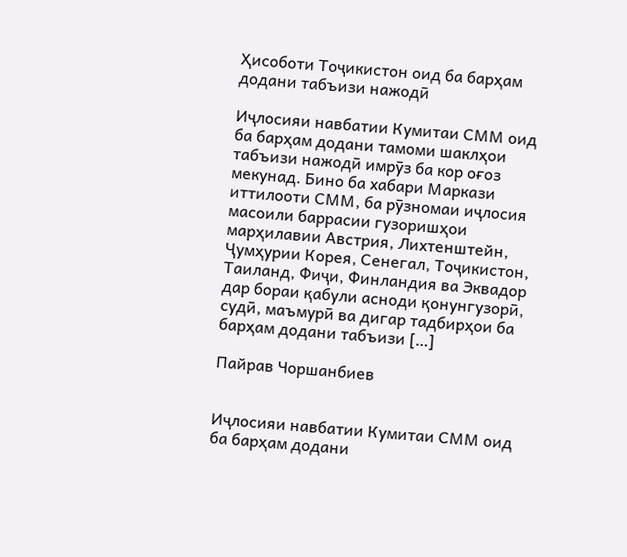Ҳисоботи Тоҷикистон оид ба барҳам додани табъизи нажодӣ

Иҷлосияи навбатии Кумитаи СММ оид ба барҳам додани тамоми шаклҳои табъизи нажодӣ имрӯз ба кор оғоз мекунад. Бино ба хабари Маркази иттилооти СММ, ба рӯзномаи иҷлосия масоили баррасии гузоришҳои марҳилавии Австрия, Лихтенштейн, Ҷумҳурии Корея, Сенегал, Тоҷикистон, Таиланд, Фиҷи, Финландия ва Эквадор дар бораи қабули асноди қонунгузорӣ, судӣ, маъмурӣ ва дигар тадбирҳои ба барҳам додани табъизи […]

Пайрав Чоршанбиев


Иҷлосияи навбатии Кумитаи СММ оид ба барҳам додани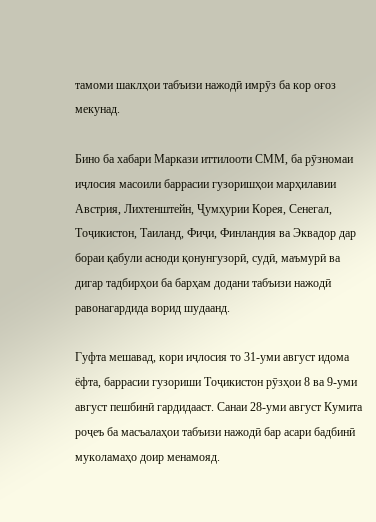тамоми шаклҳои табъизи нажодӣ имрӯз ба кор оғоз мекунад.

Бино ба хабари Маркази иттилооти СММ, ба рӯзномаи иҷлосия масоили баррасии гузоришҳои марҳилавии Австрия, Лихтенштейн, Ҷумҳурии Корея, Сенегал, Тоҷикистон, Таиланд, Фиҷи, Финландия ва Эквадор дар бораи қабули асноди қонунгузорӣ, судӣ, маъмурӣ ва дигар тадбирҳои ба барҳам додани табъизи нажодӣ равонагардида ворид шудаанд.

Гуфта мешавад, кори иҷлосия то 31-уми август идома ёфта, баррасии гузориши Тоҷикистон рӯзҳои 8 ва 9-уми август пешбинӣ гардидааст. Санаи 28-уми август Кумита роҷеъ ба масъалаҳои табъизи нажодӣ бар асари бадбинӣ муколамаҳо доир менамояд.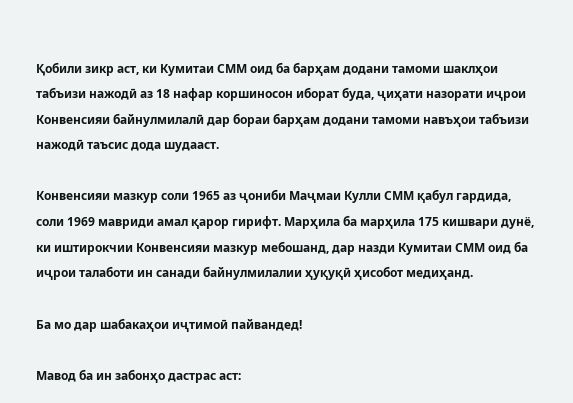Қобили зикр аст, ки Кумитаи СММ оид ба барҳам додани тамоми шаклҳои табъизи нажодӣ аз 18 нафар коршиносон иборат буда, ҷиҳати назорати иҷрои Конвенсияи байнулмилалӣ дар бораи барҳам додани тамоми навъҳои табъизи нажодӣ таъсис дода шудааст.

Конвенсияи мазкур соли 1965 аз ҷониби Маҷмаи Кулли СММ қабул гардида, соли 1969 мавриди амал қарор гирифт. Марҳила ба марҳила 175 кишвари дунё, ки иштирокчии Конвенсияи мазкур мебошанд, дар назди Кумитаи СММ оид ба иҷрои талаботи ин санади байнулмилалии ҳуқуқӣ ҳисобот медиҳанд.

Ба мо дар шабакаҳои иҷтимоӣ пайвандед!

Мавод ба ин забонҳо дастрас аст: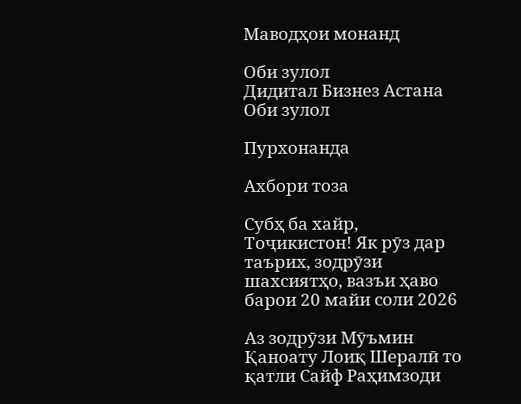Маводҳои монанд

Оби зулол
Дидитал Бизнез Астана
Оби зулол

Пурхонанда

Ахбори тоза

Субҳ ба хайр, Тоҷикистон! Як рӯз дар таърих, зодрӯзи шахсиятҳо, вазъи ҳаво барои 20 майи соли 2026

Аз зодрӯзи Мӯъмин Қаноату Лоиқ Шералӣ то қатли Сайф Раҳимзоди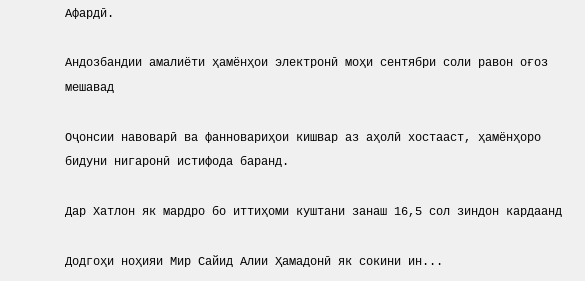Афардӣ.

Андозбандии амалиёти ҳамёнҳои электронӣ моҳи сентябри соли равон оғоз мешавад

Оҷонсии навоварӣ ва фанновариҳои кишвар аз аҳолӣ хостааст, ҳамёнҳоро бидуни нигаронӣ истифода баранд.

Дар Хатлон як мардро бо иттиҳоми куштани занаш 16,5 сол зиндон кардаанд

Додгоҳи ноҳияи Мир Сайид Алии Ҳамадонӣ як сокини ин...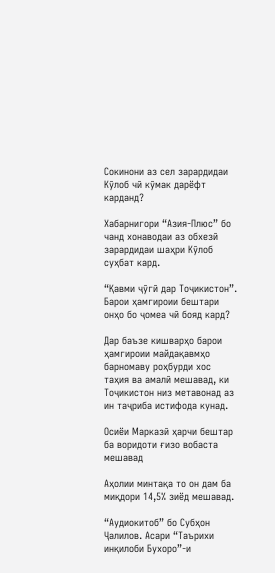Сокинони аз сел зарардидаи Кӯлоб чӣ кӯмак дарёфт карданд?

Хабарнигори “Азия-Плюс” бо чанд хонаводаи аз обхезӣ зарардидаи шаҳри Кӯлоб суҳбат кард.

“Қавми ҷӯгӣ дар Тоҷикистон”. Барои ҳамгироии бештари онҳо бо ҷомеа чӣ бояд кард?

Дар баъзе кишварҳо барои ҳамгироии майдақавмҳо барномаву роҳбурди хос таҳия ва амалӣ мешавад, ки Тоҷикистон низ метавонад аз ин таҷриба истифода кунад.

Осиёи Марказӣ ҳарчи бештар ба воридоти ғизо вобаста мешавад

Аҳолии минтақа то он дам ба миқдори 14,5% зиёд мешавад.

“Аудиокитоб” бо Субҳон Ҷалилов. Асари “Таърихи инқилоби Бухоро”-и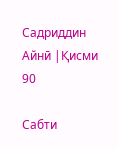Садриддин Айнӣ |Қисми 90

Cабти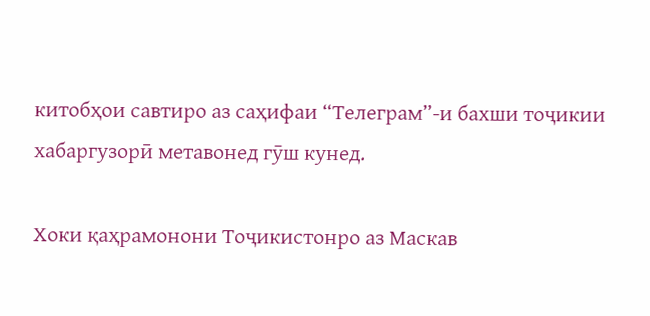китобҳои савтиро аз саҳифаи “Телеграм”-и бахши тоҷикии хабаргузорӣ метавонед гӯш кунед.

Хоки қаҳрамонони Тоҷикистонро аз Маскав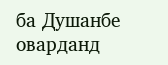ба Душанбе оварданд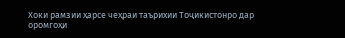Хоки рамзии ҳарсе чеҳраи таърихии Тоҷикистонро дар оромгоҳи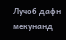Лучоб дафн мекунанд